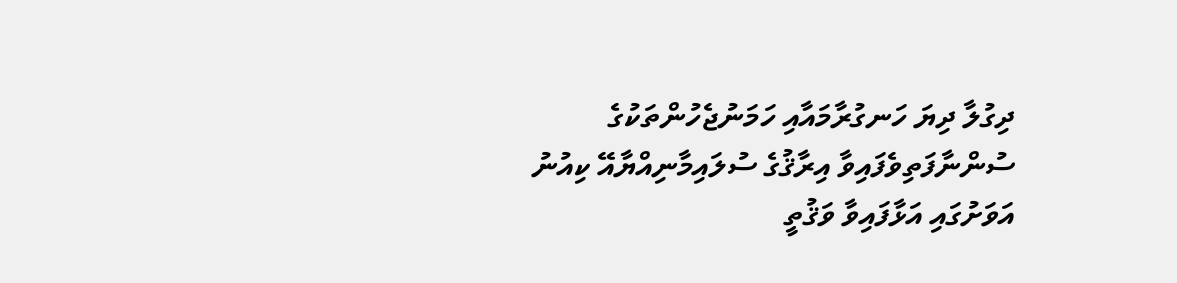ދިގުލާ ދިޔަ ހަނގުރާމައާއި ހަމަނުޖެހުންތަކުގެ ސުންނާފަތިވެފައިވާ އިރާޤުގެ ސުލައިމާނިއްޔާއޭ ކިއުނު އަވަށުގައި އަޅާފައިވާ ވަޤުތީ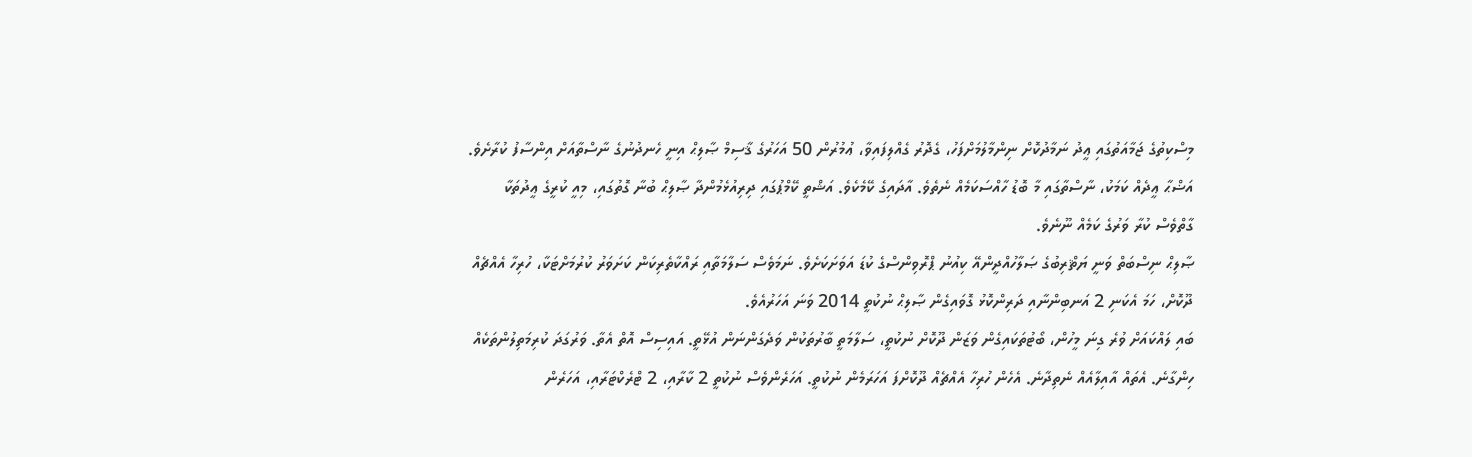މިސްކިތުގެ ޖަމާއަތުގައި ޢީދު ނަމާދުކޮށް ނިންމާލުމަށްފަހު، ގެދޮރު ގެއްލިފައިވާ، ޢުމުރުން 50 އަހަރުގެ ޤާސިމް ޞާލިޙް އިނީ ހެނދުނުގެ ނާސްތާއަށް އިންސާފު ކުރާށެވެ. އަޟްޙާ ޢީދެއް ކަމަކު، ނާސްތާގައި މާ ބޮޑު ހާއްސަކަމެއް ނެތެވެ. އާދައިގެ ކޭމެކެވެ. އަޝްތީ ކޭމްޕުގައި ދިރިއުޅެމުންދާ ޞާލިޙް ބުނާ ގޮތުގައި، މިއީ ކުރީގެ ޢީދުތަކާ ގާތްވެސް ކުރާ ވަރުގެ ކަމެއް ނޫނެވެ.
ޞާލިޙް ނިސްބަތް ވަނީ ޔަޘްރިބުގެ ޞަލާހުއްދީންއޭ ކިއުނު ޕްރޮވިންސްގެ ކުޑަ އަވަށަކަށެވެ. ނަމަވެސް ސަލާމަތާއި ރައްކާތެރިކަން ކަށަވަރު ކުރުމަށްޓަކާ، ހުރިހާ އެއްޗެއް ދޫކޮށް، ހަމަ އެކަނި 2 އަނބިންނާއި ދަރިންކޮޅު ގޮވައިގެން ޞާލިޙް ނުކުތީ 2014 ވަނަ އަހަރުއެވެ.
ބައި ލައްކައަށް ވުރެ ގިނަ މީހުން، ބޯޓުތަކައިގެން ވަޒަން ދޫކޮށް ނުކުތީ، ސަލާމަތީ ބާރުތަކުން ވަދެގަންނަން އުޅޭތީ. އައިސިސް އޮތް އެތާ. ވަރުގަދަ ކުރިމަތިލުންތަކެއް ހިންގާނެ. އެތައް އާއިލާއެއް ނެތިދާނެ. އެހެން ހުރިހާ އެއްޗެއް ދޫކޮށްފަ އަހަރަމެން ނުކުތީ. އަހަރެންވެސް ނުކުތީ 2 ކާރާއި، 2 ޓްރެކްޓަރާއި، އަހަރެން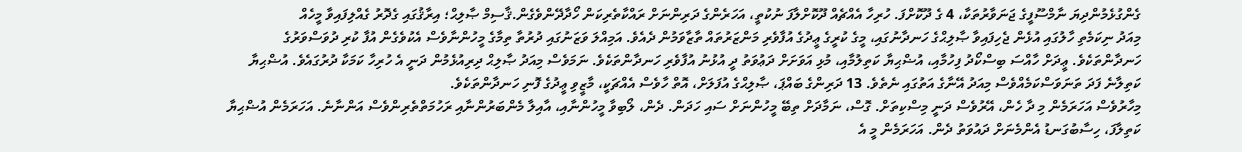ގެންގުޅެމުންދިޔަ ނާމްސޫފީގެ ޖަނަވާރުތަކާ، 4 ގެ ދޫކޮށްފަ. ހުރިހާ އެއްޗެއް ދޫކޮށްލާފަ ނުކުތީ، އަހަރެންގެ ދަރިންނަށް ރައްކާތެރިކަން ހޯދާދޭންވެގެން.ޤާސިމް ޞާލިޙް؛ އިރާޤުގައި ގެދޮރު ގެއްލިފައިވާ މީހެއް
މިއަދު ނިކަމެތި ހާލުގައި އުޅެން ޖެހިފައިވާ ޞާލިޙްގެ ހަނދާނުގައި، މީގެ ކުރީގެ ޢީދުގެ އުފާވެރި މަންޒަރުތައް ތާޒާވަމުން ދެއެވެ. އަމިއްލަ ވަޒަނުގައި ދުރުތާ ތިމާގެ މީހުންނާވެސް އެކުވެގެން އުފާ ކުރި ދުވަސްވަރުގެ ހަނދާންތަކެވެ. ޢީދަށް ހާއްސަ ބިސްކޯދު ފިހުމާއި، އުޟްޙިޔާ ކަތިލުމާއި، މުޅި އަވަށަށް ދަޢުވަތު ދީ އުޅުނު އުފާވެރި ހަނދާންތަކެވެ. ނަމަވެސް މިއަދު ޞާލިޙް ދިރިއުޅެމުން ދަނީ އެ ހުރިހާ ކަމަކާ ދުރުގައެވެ. އުޟްޙިޔާ ކަތިލާނެ ފަދަ ތަނަވަސްކަމެއްވެސް މިއަދު އޭނާގެ އަތުގައި ނެތެވެ. 13 ދަރިންގެ ބައްޕަ، ޞާލިޙްގެ އުފަލަށް، އޮތް ހާވެސް އެއްޗަކީ، މާޒީވި ޢީދުގެ ފޮނި ހަނދާންތަކެވެ.
މިހާރުވެސް އަހަރަމެން މި ދާ ހެން، އޭރުވެސް ދަނީ މިސްކިތަށް. ގޮސް، ނަމާދަށް ތިބޭ މީހުންނަށް ސައި ހަދަން. ދެން، ލޯބިވާ މީހުންނާއި، އާއިލާ މެންބަރުންނާއި ރަހުމަތްތެރިންވެސް އަންނާނެ. އަހަރަމެން އުޟްޙިޔާ ކަތިލާފަ، ހިސާބުގަނޑު އެންމެނަށް ދައުވަތު ދެން. އަހަރަމެން މީ އެ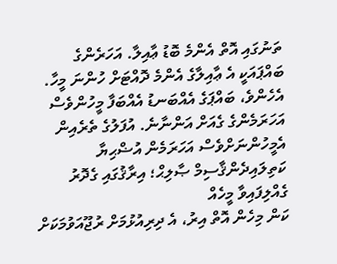ތަނުގައި އޮތް އެންމެ ބޮޑު ޢާއިލާ. އަހަރެންގެ ބައްޕައަކީ އެ ޢާއިލާގެ އެންމެ ދޮއްޓަށް ހުންނަ މީހާ. އެހެންވެ، ބައްޕަގެ އެއްބަނޑު އެއްބަފާ މީހުންވެސް އަހަރަމެންގެ ގެއަށް އަންނާނެ. އުފަލުގެ ތެރެއިން އެމީހުންނަށްވެސް އަހަރަމެން އުޟްޙިޔާ ކަތިލައިދެންޤާސިމް ޞާލިޙް؛ އިރާޤުގައި ގެދޮރު ގެއްލިފައިވާ މީހެއް
ކަން މިހެން އޮތް އިރު، އެ ދިރިއުޅުމަށް ރުޖޫއަވުމަކަށް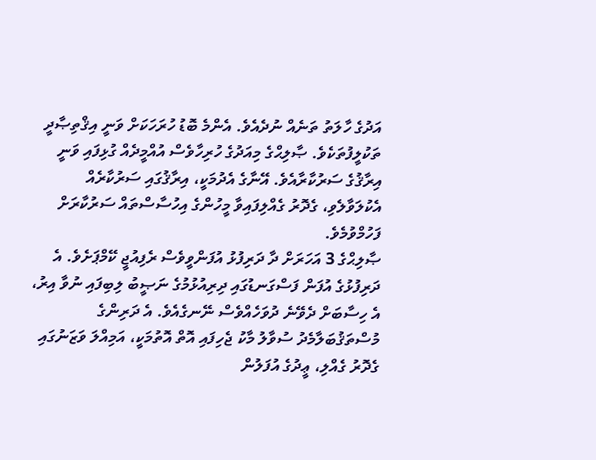އަދުގެ ހާލަތު ތަނެއް ނުދެއެވެ. އެންމެ ބޮޑު ހުރަހަކަށް ވަނީ އިޤްތިޞާދީ ތަކުލީފުތަކެވެ. ޞާލިޙްގެ މިއަދުގެ ހުރިހާވެސް އުއްމީދެއް ގުޅިފައި ވަނީ އިރާޤުގެ ސަރުކާރާއެވެ. އޭނާގެ އެދުމަކީ، އިރާޤުގައި ސަރުކާރެއް އެކުލަވާލެވި، ގެދޮރު ގެއްލިފައިވާ މީހުންގެ އިހުސާސްތައް ސަރުކާރަށް ފަހުމްވުމެވެ.
ޞާލިޙްގެ 3 އަހަރަށް ދާ ދަރިފުޅު އުފަންވީވެސް ރެފިއުޖީ ކޭމްޕަށެވެ. އެ ދަރިފުޅުގެ އުފަން ފަސްގަނޑުގައި ދިރިއުޅުމުގެ ނަޞީބު ލިބިފައި ނުވާ އިރު، އެ ހިސާބަށް ދެވޭނެ ދުވަހެއްވެސް ނޭނގެއެވެ. އެ ދަރިންގެ މުސްތަޤުބަލާމެދު ސުވާލު މާކު ޖެހިފައި އޮތް އޮތުމަކީ، އަމިއްލަ ވަޒަނުގައި ގެދޮރު ގެއްލި، ޢީދުގެ އުފަލުން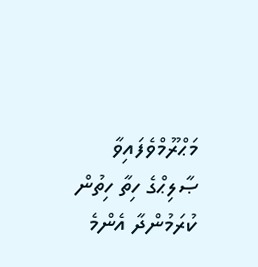މަޙްރޫމްވެފައިވާ ޞާލިޙްގެ ހިތާ ހިތުން ކުރަމުންދާ އެންމެ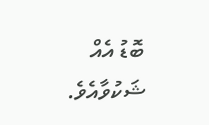ބޮޑު އެއް ޝަކުވާއެވެ.